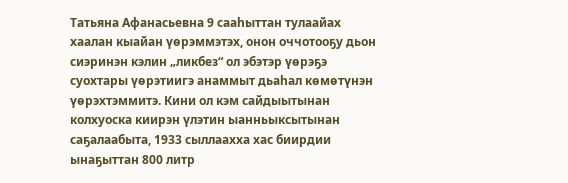Татьяна Афанасьевна 9 сааһыттан тулаайах хаалан кыайан үөрэммэтэх, онон оччотооҕу дьон сиэринэн кэлин „ликбез“ ол эбэтэр үөрэҕэ суохтары үөрэтиигэ анаммыт дьаһал көмөтүнэн үөрэхтэммитэ. Кини ол кэм сайдыытынан колхуоска киирэн үлэтин ыанньыксытынан саҕалаабыта, 1933 сыллаахха хас биирдии ынаҕыттан 800 литр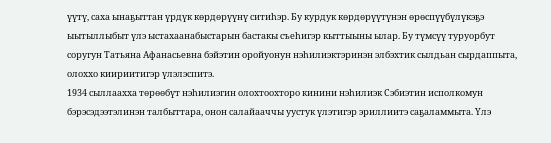үүтү, саха ынаҕыттан үрдүк көрдөрүүнү ситиһэр. Бу курдук көрдөрүүтүнэн өрөспүүбүлүкэҕэ ыытыллыбыт үлэ ыстахаанабыстарын бастакы съеһигэр кыттыыны ылар. Бу түмсүү туруорбут соругун Татьяна Афанасьевна бэйэтин оройуонун нэһилиэктэринэн элбэхтик сылдьан сырдаппыта, олоххо киириитигэр үлэлэспитэ.
1934 сыллаахха төрөөбүт нэһилиэгин олохтоохторо кинини нэһилиэк Сэбиэтин исполкомун бэрэсэдээтэлинэн талбыттара, онон салайааччы уустук үлэтигэр эриллиитэ саҕаламмыта. Үлэ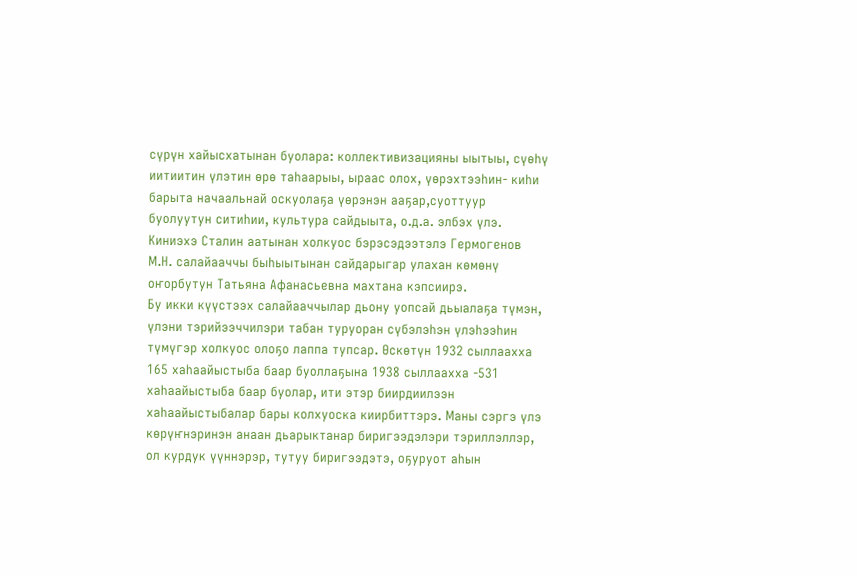сүрүн хайысхатынан буолара: коллективизацияны ыытыы, сүөһү иитиитин үлэтин өрө таһаарыы, ыраас олох, үөрэхтээһин- киһи барыта начаальнай оскуолаҕа үөрэнэн ааҕар,суоттуур буолуутун ситиһии, культура сайдыыта, о.д.а. элбэх үлэ. Киниэхэ Сталин аатынан холкуос бэрэсэдээтэлэ Гермогенов М.Н. салайааччы быһыытынан сайдарыгар улахан көмөнү оҥорбутун Татьяна Афанасьевна махтана кэпсиирэ.
Бу икки күүстээх салайааччылар дьону уопсай дьыалаҕа түмэн, үлэни тэрийээччилэри табан туруоран сүбэлэһэн үлэһээһин түмүгэр холкуос олоҕо лаппа тупсар. Өскөтүн 1932 сыллаахха 165 хаһаайыстыба баар буоллаҕына 1938 сыллаахха -531 хаһаайыстыба баар буолар, ити этэр биирдиилээн хаһаайыстыбалар бары колхуоска киирбиттэрэ. Маны сэргэ үлэ көрүҥнэринэн анаан дьарыктанар биригээдэлэри тэриллэллэр, ол курдук үүннэрэр, тутуу биригээдэтэ, оҕуруот аһын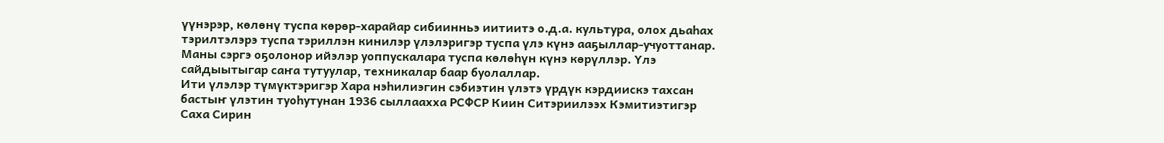үүнэрэр, көлөнү туспа көрөр-харайар сибиинньэ иитиитэ о.д.а. культура, олох дьаһах тэрилтэлэрэ туспа тэриллэн кинилэр үлэлэригэр туспа үлэ күнэ ааҕыллар-учуоттанар. Маны сэргэ оҕолонор ийэлэр уоппускалара туспа көлөһүн күнэ көрүллэр. Үлэ сайдыытыгар саҥа тутуулар, техникалар баар буолаллар.
Ити үлэлэр түмүктэригэр Хара нэһилиэгин сэбиэтин үлэтэ үрдүк кэрдиискэ тахсан бастыҥ үлэтин туоһутунан 1936 сыллаахха РСФСР Киин Ситэриилээх Кэмитиэтигэр Саха Сирин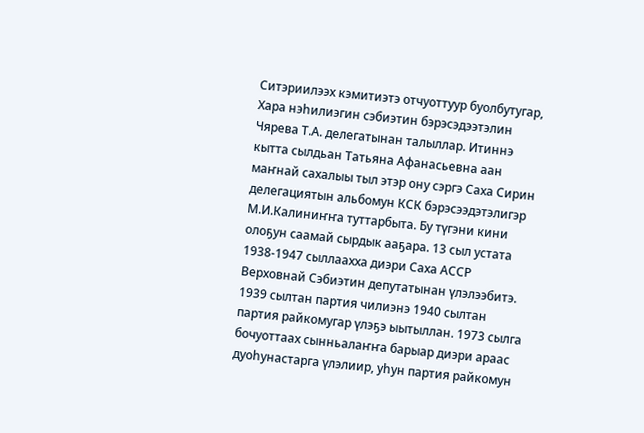Ситэриилээх кэмитиэтэ отчуоттуур буолбутугар, Хара нэһилиэгин сэбиэтин бэрэсэдээтэлин Чярева Т.А. делегатынан талыллар. Итиннэ кытта сылдьан Татьяна Афанасьевна аан маҥнай сахалыы тыл этэр ону сэргэ Саха Сирин делегациятын альбомун КСК бэрэсээдэтэлигэр М.И.Калиниҥҥа туттарбыта. Бу түгэни кини олоҕун саамай сырдык ааҕара. 13 сыл устата 1938-1947 сыллаахха диэри Саха АССР Верховнай Сэбиэтин депутатынан үлэлээбитэ. 1939 сылтан партия чилиэнэ 1940 сылтан партия райкомугар үлэҕэ ыытыллан. 1973 сылга бочуоттаах сынньалаҥҥа барыар диэри араас дуоһунастарга үлэлиир, уһун партия райкомун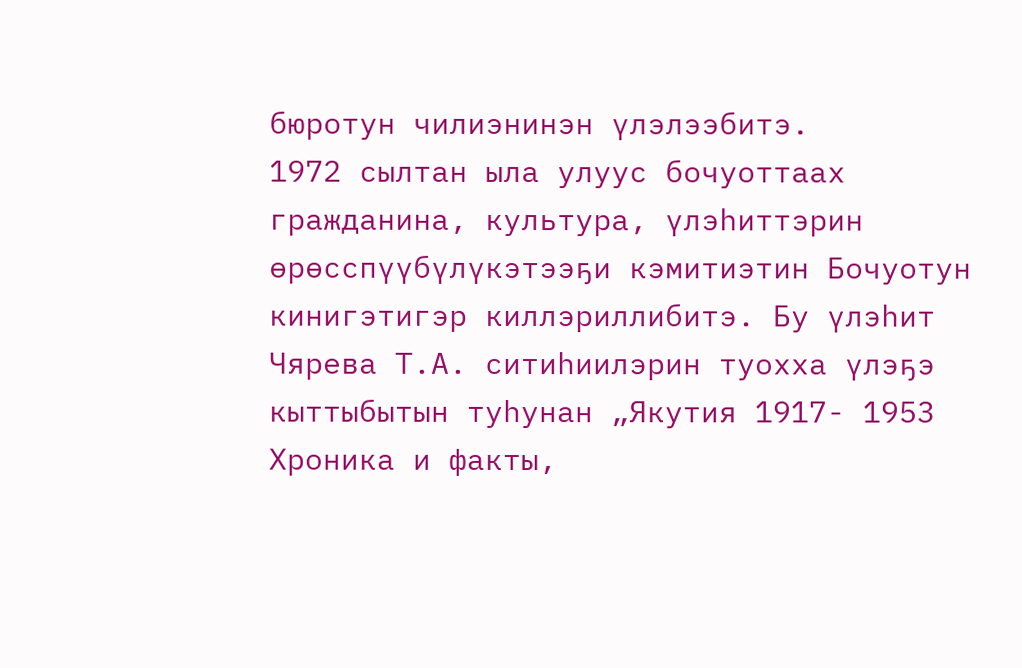бюротун чилиэнинэн үлэлээбитэ.
1972 сылтан ыла улуус бочуоттаах гражданина, культура, үлэһиттэрин өрөсспүүбүлүкэтээҕи кэмитиэтин Бочуотун кинигэтигэр киллэриллибитэ. Бу үлэһит Чярева Т.А. ситиһиилэрин туохха үлэҕэ кыттыбытын туһунан „Якутия 1917- 1953 Хроника и факты,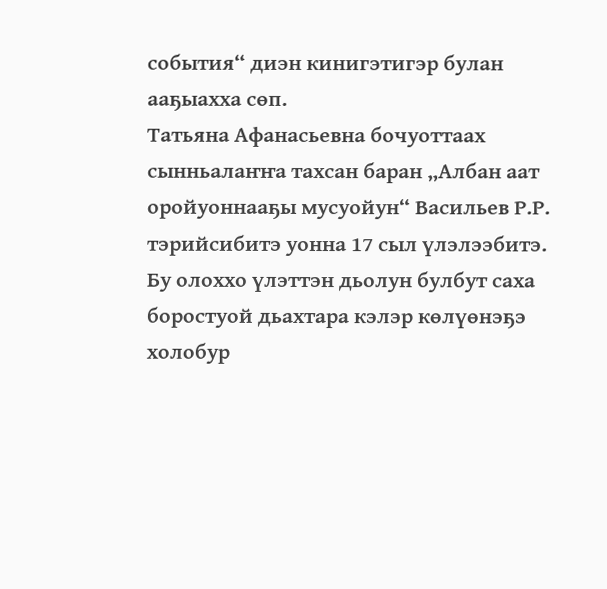события“ диэн кинигэтигэр булан ааҕыахха сөп.
Татьяна Афанасьевна бочуоттаах сынньалаҥҥа тахсан баран „Албан аат оройуоннааҕы мусуойун“ Васильев Р.Р. тэрийсибитэ уонна 17 сыл үлэлээбитэ. Бу олоххо үлэттэн дьолун булбут саха боростуой дьахтара кэлэр көлүөнэҕэ холобур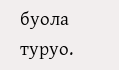буола туруо.